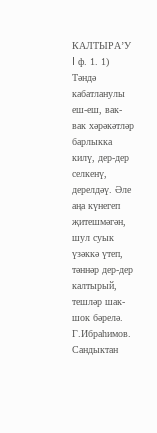КАЛТЫРА’У I ф. 1. 1) Тәндә кабатланулы еш-еш, вак-вак хәрәкәтләр барлыкка килү, дер-дер селкенү, дерелдәү. Әле аңа күнегеп җитешмәгән, шул суык үзәккә үтеп, тәннәр дер-дер калтырый, тешләр шак-шок бәрелә. Г.Ибраһимов. Сандыктан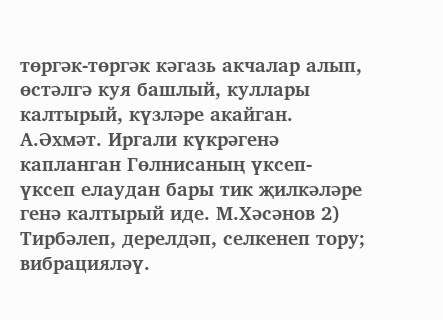төргәк-төргәк кәгазь акчалар алып, өстәлгә куя башлый, куллары калтырый, күзләре акайган. А.Әхмәт. Иргали күкрәгенә капланган Гөлнисаның үксеп-үксеп елаудан бары тик җилкәләре генә калтырый иде. М.Хәсәнов 2) Тирбәлеп, дерелдәп, селкенеп тору; вибрацияләү.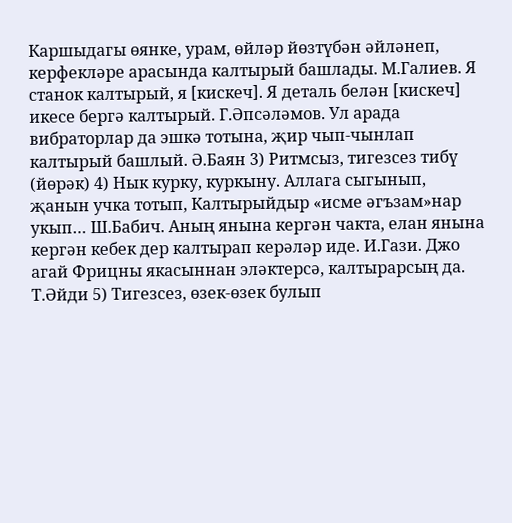Каршыдагы өянке, урам, өйләр йөзтүбән әйләнеп, керфекләре арасында калтырый башлады. М.Галиев. Я станок калтырый, я [кискеч]. Я деталь белән [кискеч] икесе бергә калтырый. Г.Әпсәләмов. Ул арада вибраторлар да эшкә тотына, җир чып-чынлап калтырый башлый. Ә.Баян 3) Ритмсыз, тигезсез тибү (йөрәк) 4) Нык курку, куркыну. Аллага сыгынып, җанын учка тотып, Калтырыйдыр «исме әгъзам»нар укып… Ш.Бабич. Аның янына кергән чакта, елан янына кергән кебек дер калтырап керәләр иде. И.Гази. Джо агай Фрицны якасыннан эләктерсә, калтырарсың да. Т.Әйди 5) Тигезсез, өзек-өзек булып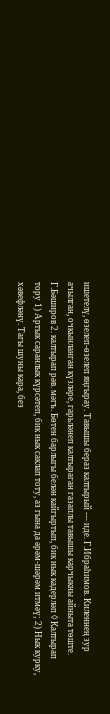ишетелү, өзелеп-өзелеп яңгырау. Тавышы бераз калтырый --- иде. Г.Ибраһимов. Киленнең зур ачылган, очкынланган күзләре, гарьләнеп калтыраган газаплы тавышы карчыкны айныта төште. Г.Бәширов 2. калтырап рәв. мәгъ. Бөтен барлыгы белән кайгыртып, бик нык кадерләп ◊ Калтырап тору 1) Артык саранлык күрсәтеп, бик нык саклап тоту, аз гына да әрәм-шәрәм итмәү; 2) Нык курку, хәвефләнү. Тагы шуны кара, без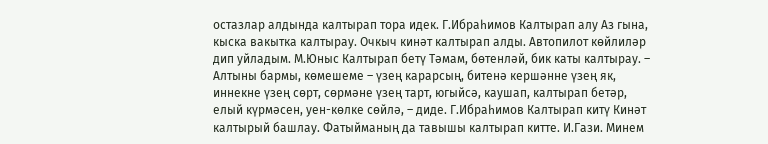остазлар алдында калтырап тора идек. Г.Ибраһимов Калтырап алу Аз гына, кыска вакытка калтырау. Очкыч кинәт калтырап алды. Автопилот көйлиләр дип уйладым. М.Юныс Калтырап бетү Тәмам, бөтенләй, бик каты калтырау. – Алтыны бармы, көмешеме – үзең карарсың, битенә кершәнне үзең як, иннекне үзең сөрт, сөрмәне үзең тарт, югыйсә, каушап, калтырап бетәр, елый күрмәсен, уен-көлке сөйлә, – диде. Г.Ибраһимов Калтырап китү Кинәт калтырый башлау. Фатыйманың да тавышы калтырап китте. И.Гази. Минем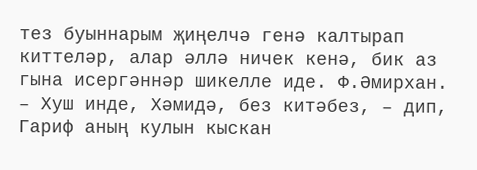тез буыннарым җиңелчә генә калтырап киттеләр, алар әллә ничек кенә, бик аз гына исергәннәр шикелле иде. Ф.Әмирхан. – Хуш инде, Хәмидә, без китәбез, – дип, Гариф аның кулын кыскан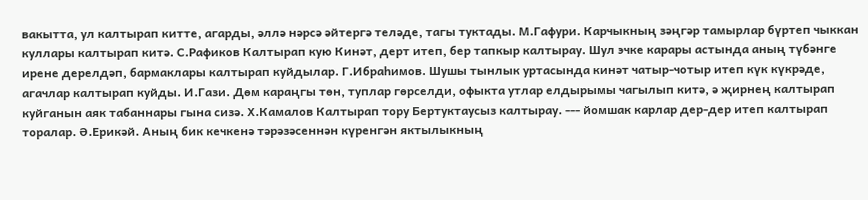вакытта, ул калтырап китте, агарды, әллә нәрсә әйтергә теләде, тагы туктады. М.Гафури. Карчыкның зәңгәр тамырлар бүртеп чыккан куллары калтырап китә. С.Рафиков Калтырап кую Кинәт, дерт итеп, бер тапкыр калтырау. Шул эчке карары астында аның түбәнге ирене дерелдәп, бармаклары калтырап куйдылар. Г.Ибраһимов. Шушы тынлык уртасында кинәт чатыр-чотыр итеп күк күкрәде, агачлар калтырап куйды. И.Гази. Дөм караңгы төн, туплар гөрселди, офыкта утлар елдырымы чагылып китә, ә җирнең калтырап куйганын аяк табаннары гына сизә. Х.Камалов Калтырап тору Бертуктаусыз калтырау. --- йомшак карлар дер-дер итеп калтырап торалар. Ә.Ерикәй. Аның бик кечкенә тәрәзәсеннән күренгән яктылыкның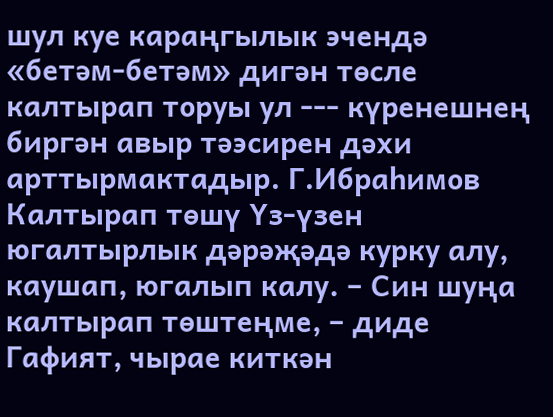шул куе караңгылык эчендә «бетәм-бетәм» дигән төсле калтырап торуы ул --- күренешнең биргән авыр тәэсирен дәхи арттырмактадыр. Г.Ибраһимов Калтырап төшү Үз-үзен югалтырлык дәрәҗәдә курку алу, каушап, югалып калу. – Син шуңа калтырап төштеңме, – диде Гафият, чырае киткән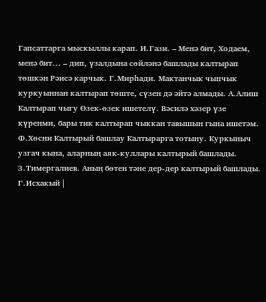Гапсаттарга мыскыллы карап. И.Гази. – Менә бит, Ходаем, менә бит... – дип, үзалдына сөйләнә башлады калтырап төшкән Рәисә карчык. Г.Мирһади. Мактанчык чыпчык куркуыннан калтырап төште, сүзен дә әйтә алмады. А.Алиш Калтырап чыгу Өзек-өзек ишетелү. Вәсилә хәзер үзе күренми, бары тик калтырап чыккан тавышын гына ишетәм. Ф.Хөсни Калтырый башлау Калтырарга тотыну. Куркыныч узгач кына, аларның аяк-куллары калтырый башлады. З.Тимергалиев. Аның бөтен тәне дер-дер калтырый башлады. Г.Исхакый |